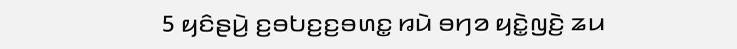5 ꤟꤢꤨꤔꤣꤧ꤬ ꤢ꤬ꤋꤝꤢ꤬ꤢ꤬ꤋꤛꤢ꤭ ꤙꤣꤧ ꤋꤚꤤ ꤟꤢꤧ꤭ꤜꤢꤧ꤬ ꤘꤣ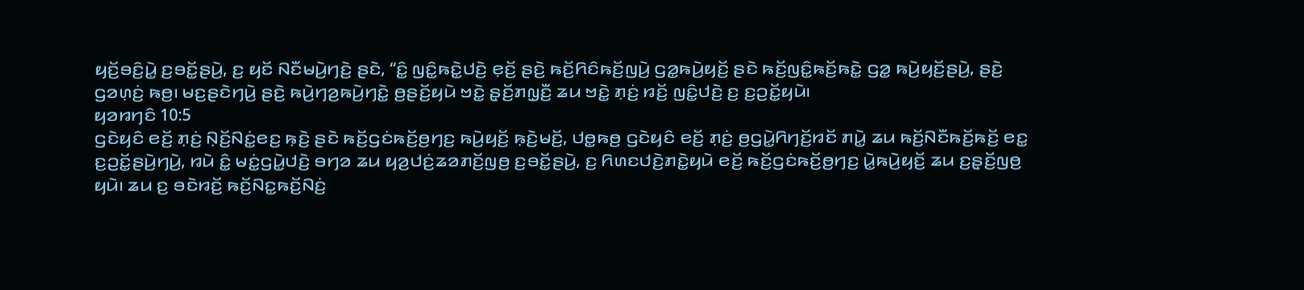ꤟꤢꤩ꤬ꤋꤢꤨ꤬ꤣꤧ꤭ ꤢ꤬ꤋꤢꤩ꤭ꤔꤣꤧ꤬, ꤢ꤬ ꤟꤢꤩ ꤡꤢꤪꤗꤣꤧ꤬ꤚꤢꤧ꤬ ꤔꤢꤧ, “ꤢꤨ꤭ ꤜꤢꤨ꤭ꤒꤢꤧ꤭ꤓꤢꤧ꤬ ꤕ꤫ꤢꤩ꤬ ꤔꤢꤧ꤬ ꤒꤢꤩ꤬ꤖꤢꤨꤒꤢꤩ꤬ꤜꤣꤧ꤬ ꤞꤤ꤭ꤒꤣꤧ꤬ꤟꤢꤩ꤬ ꤔꤢꤧ ꤒꤢꤩ꤬ꤜꤢꤨ꤭ꤒꤢꤩ꤬ꤒꤢꤧ꤭ ꤞꤤ꤭ ꤒꤣꤧ꤬ꤟꤢꤩ꤬ꤔꤣꤧ꤬, ꤔꤢꤧ꤬ ꤞꤤꤛ꤫ꤢꤦ꤬ ꤒꤥ꤬꤯ ꤗꤢ꤬ꤔꤢꤧꤚꤣꤧ꤬ ꤔꤢꤧ꤬ ꤒꤣꤧ꤬ꤚꤤ꤬ꤒꤣꤧ꤬ꤚꤢꤧ꤭ ꤥ꤬ꤔꤢꤩ꤬ꤟꤣꤧ ꤠꤢꤧ꤭ ꤔ꤫ꤢꤩ꤬ꤊꤜ꤫ꤢꤪ꤬ ꤘꤣ ꤠꤢꤧ꤭ ꤊ꤫ꤢꤦ꤬ ꤙꤢꤩ꤬ ꤜꤢꤨ꤭ꤓꤢꤧ꤬ ꤢ꤬ ꤢ꤬ꤑꤢꤩ꤭ꤟꤣꤧ꤯
ꤟꤤꤙꤚꤢꤨ 10:5
ꤞꤢꤧꤟꤢꤨ ꤕꤢꤩ꤬ ꤊ꤫ꤢꤦ꤬ ꤡ꤫ꤢꤩ꤬ꤡꤢꤦ꤭ꤕꤢ꤬ ꤒ꤫ꤢꤧ꤬ ꤔꤢꤧ ꤒꤢꤩ꤬ꤞꤢꤦꤒꤢꤩ꤬ꤥ꤬ꤚꤢ꤬ ꤒꤣꤧ꤬ꤟꤢꤩ꤬ ꤒ꤫ꤢꤧ꤬ꤗꤢꤩ꤬, ꤓꤥ꤭ꤒꤥ꤬ ꤞꤢꤧꤟꤢꤨ ꤕꤢꤩ꤬ ꤊ꤫ꤢꤦ꤬ ꤥ꤬ꤞꤣꤧ꤭ꤖꤚꤢꤩ꤬ꤙꤢꤩ ꤊꤣꤧ꤭ ꤘꤣ ꤒꤢꤩ꤬ꤡꤢꤪꤒꤢꤩ꤬ꤒꤢꤩ꤬ ꤕꤢ꤭ ꤢ꤬ꤑꤢꤩ꤭ꤔꤣꤧ꤬ꤚꤣꤧ꤬, ꤙꤣꤧ ꤢꤨ꤭ ꤗꤢꤦ꤭ꤞꤣꤧ꤭ꤓꤢꤧ꤬ ꤋꤚꤤ ꤘꤣ ꤟꤤ꤬ꤓꤢꤦ꤬ꤘꤤꤊꤢꤩ꤬ꤜꤥ꤬ ꤢ꤬ꤋꤢꤩ꤭ꤔꤣꤧ꤬, ꤢ꤬ ꤖꤛꤢꤓꤢꤧ꤬ꤊꤢꤧ꤭ꤟꤣꤧ ꤕꤢꤩ꤬ ꤒꤢꤩ꤬ꤞꤢꤦꤒꤢꤩ꤬ꤥ꤬ꤚꤢ꤬ ꤣꤧ꤭ꤒꤣꤧ꤬ꤟꤢꤩ꤬ ꤘꤣ ꤢ꤬ꤔ꤫ꤢꤩ꤬ꤜꤥ꤬ ꤟꤣꤧ꤯ ꤘꤣ ꤢ꤬ ꤋꤢꤧꤙꤢꤩ꤬ ꤒꤢꤩ꤬ꤡꤢ꤭ꤒꤢꤩ꤬ꤡꤢꤦ꤬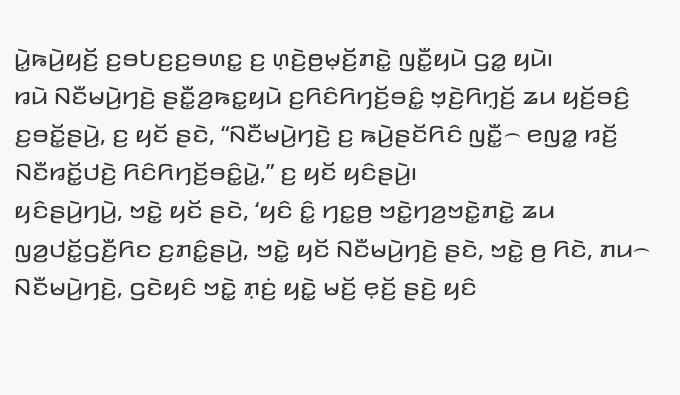ꤣꤧ꤭ꤒꤣꤧ꤬ꤟꤢꤩ꤬ ꤢ꤬ꤋꤝꤢ꤬ꤢ꤬ꤋꤛꤢ꤭ ꤢ꤬ ꤛ꤫ꤢꤧ꤬ꤥ꤬ꤗ꤫ꤢꤩ꤬ꤊꤢꤧ꤭ ꤜꤢꤪ꤭ꤟꤣꤧ ꤞꤤ꤭ ꤟꤣꤧ꤯
ꤙꤣꤧ ꤡꤢꤪꤗꤣꤧ꤬ꤚꤢꤧ꤬ ꤔꤢꤪ꤭ꤤ꤬ꤒꤢ꤭ꤟꤣꤧ ꤢ꤬ꤖꤢꤨꤖꤚꤢꤩ꤬ꤋꤢꤨ꤭ ꤠ꤫ꤢꤧ꤬ꤖꤚ꤫ꤢꤩ꤬ ꤘꤣ ꤟꤢꤩ꤬ꤋꤢꤨ꤬ ꤢ꤬ꤋꤢꤩ꤭ꤔꤣꤧ꤬, ꤢ꤬ ꤟꤢꤩ ꤔꤢꤧ, “ꤡꤢꤪꤗꤣꤧ꤬ꤚꤢꤧ꤬ ꤢ꤬ ꤒꤣꤧ꤬ꤔꤢꤩꤖꤢꤨ ꤜꤢꤪ꤭꤮ ꤕꤜꤤ꤭ ꤙꤢꤩ꤬ ꤡꤢꤪꤙꤢꤩ꤭ꤓꤢꤧ꤬ ꤖꤢꤨꤖꤚꤢꤩ꤬ꤋꤢꤨ꤭ꤣꤧ꤭,” ꤢ꤬ ꤟꤢꤩ ꤟꤢꤨꤔꤣꤧ꤬꤯
ꤟꤢꤨꤔꤣꤧ꤬ꤚꤣꤧ꤬, ꤠꤢꤧ꤭ ꤟꤢꤩ ꤔꤢꤧ, ‘ꤟꤢꤨ ꤢꤨ꤭ ꤚꤢ꤭ꤥ꤬ ꤠꤢꤧ꤭ꤚꤤ꤬ꤠꤢꤧ꤭ꤊꤢꤧ꤭ ꤘꤣ ꤜꤤ꤬ꤓꤢꤩ꤭ꤞꤢꤪ꤬ꤖꤢ ꤢ꤬ꤊꤢꤨ꤭ꤔꤣꤧ꤬, ꤠꤢꤧ꤭ ꤟꤢꤩ ꤡꤢꤪꤗꤣꤧ꤬ꤚꤢꤧ꤬ ꤔꤢꤧ, ꤠꤢꤧ꤭ ꤥ꤬ ꤖꤢꤧ, ꤊꤣ꤮ ꤡꤢꤪꤗꤣꤧ꤬ꤚꤢꤧ꤬, ꤞꤢꤧꤟꤢꤨ ꤠꤢꤧ꤭ ꤊ꤫ꤢꤦ꤬ ꤟꤢꤧ꤭ ꤗꤢꤩ꤬ ꤕ꤫ꤢꤩ꤬ ꤔꤢꤧ꤬ ꤟꤢꤨ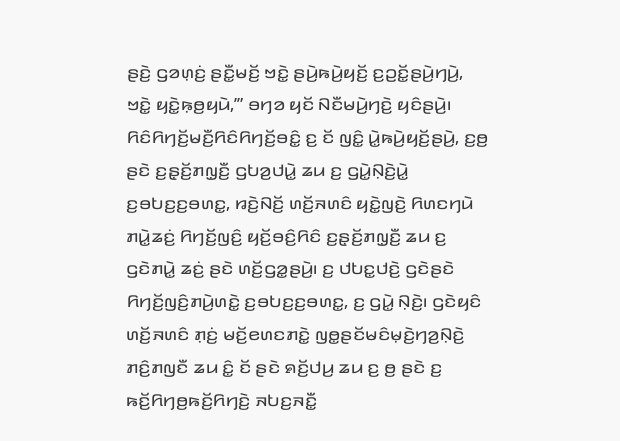ꤔꤢꤧ꤬ ꤞꤤꤛ꤫ꤢꤦ꤬ ꤔꤢꤪ꤭ꤗꤢꤩ꤬ ꤠꤢꤧ꤭ ꤔꤣꤧ꤬ꤒꤣꤧ꤬ꤟꤢꤩ꤬ ꤢ꤬ꤑꤢꤩ꤭ꤔꤣꤧ꤬ꤚꤣꤧ꤬, ꤠꤢꤧ꤭ ꤟꤢꤧ꤭ꤒ꤫ꤥ꤬ꤟꤣꤧ,’” ꤋꤚꤤ ꤟꤢꤩ ꤡꤢꤪꤗꤣꤧ꤬ꤚꤢꤧ꤬ ꤟꤢꤨꤔꤣꤧ꤬꤯
ꤖꤢꤨꤖꤚꤢꤩ꤬ꤗꤢꤪ꤬ꤖꤢꤨꤖꤚꤢꤩ꤬ꤋꤢꤨ꤭ ꤢ꤬ ꤢꤩ ꤜꤢꤨ꤭ ꤣꤧ꤭ꤒꤣꤧ꤬ꤟꤢꤩ꤬ꤔꤣꤧ꤬, ꤢ꤬ꤥ꤬ ꤔꤢꤧ ꤢ꤬ꤔ꤫ꤢꤩ꤬ꤊꤜ꤫ꤢꤪ꤬ ꤞꤝꤤ꤬ꤓꤣꤧ꤭ ꤘꤣ ꤢ꤬ ꤞꤣꤧ꤭ꤡ꤫ꤢꤧ꤬ꤣꤧ꤭ ꤢ꤬ꤋꤝꤢ꤬ꤢ꤬ꤋꤛꤢ꤭, ꤙꤢꤧ꤬ꤡꤢꤩ꤬ ꤛꤢꤩ꤬ꤏꤛꤢꤨ ꤟꤢꤧ꤭ꤜꤢꤧ꤬ ꤖꤛꤢꤚꤣꤧ ꤊꤣꤧ꤭ꤘꤢꤦ꤬ ꤖꤚꤢꤩ꤬ꤜꤢꤨ꤬ ꤟꤢꤩ꤬ꤋꤢꤨ꤬ꤖꤢꤨ ꤢ꤬ꤔ꤫ꤢꤩ꤬ꤊꤜ꤫ꤢꤪ꤬ ꤘꤣ ꤢ꤬ ꤞꤢꤧꤊꤣꤧ꤭ ꤘꤢꤦ꤬ ꤔꤢꤧ ꤛꤢꤩ꤬ꤞꤤ꤭ꤔꤣꤧ꤬꤯ ꤢ꤬ ꤓꤝꤢ꤭ꤓꤢꤧ꤬ ꤞꤢꤧꤔꤢꤧ ꤖꤚꤢꤩ꤬ꤜꤢꤨ꤬ꤊꤣꤧ꤬ꤛꤢꤧ꤭ ꤢ꤬ꤋꤝꤢ꤬ꤢ꤬ꤋꤛꤢ꤭, ꤢ꤬ ꤞꤣꤧ꤭ ꤡ꤫ꤢꤧ꤬꤯ ꤞꤢꤧꤟꤢꤨ ꤛꤢꤩ꤬ꤏꤛꤢꤨ ꤊ꤫ꤢꤦ꤬ ꤗꤢꤩ꤬ꤕꤛꤢꤊꤢꤧ꤭ ꤜꤥ꤭ꤔꤢꤩꤗꤢꤨꤗ꤫ꤢꤧ꤬ꤚꤤ꤬ꤡ꤫ꤢꤧ꤬ ꤊꤢꤨ꤬ꤊꤜꤢꤪ ꤘꤣ ꤢꤨ꤭ ꤢꤩ ꤔꤢꤧ ꤎꤢꤩ꤬ꤓꤣ꤬ ꤘꤣ ꤢ꤬ ꤥ꤬ ꤔꤢꤧ ꤢ꤬ ꤒꤢꤩ꤬ꤖꤚꤥ꤬ꤒꤢꤩ꤬ꤖꤚꤢꤧ꤬ ꤏꤝꤢ꤬ꤏꤢꤪ꤭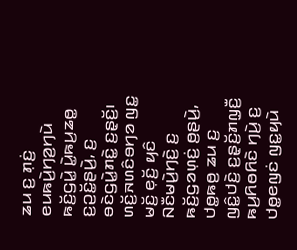ꤘꤣ ꤢ꤬ ꤊ꤫ꤢꤦ꤬ ꤕꤣꤒꤣꤧ꤬ꤚꤤ꤬ꤚꤣꤧ ꤒꤢꤩ꤬ꤞꤣꤧ꤭ ꤣꤧ꤭ꤒꤣ꤬ꤘꤥ꤭ ꤢ꤬ꤑꤢꤩ꤭ꤔꤣꤧ꤬, ꤢ꤬ ꤋꤢꤧꤞꤣꤧ꤭ꤊꤢꤧ꤭ ꤢ꤬ꤔ꤫ꤢꤩ꤬꤯
ꤛꤢꤩ꤬ꤏꤛꤢꤨꤋꤚꤤ ꤜꤢ꤭ ꤗꤢꤩ꤬ ꤕ꤫ꤢꤩ꤬ ꤟꤢꤨ ꤡꤢꤪꤗꤣꤧ꤬ꤚꤢꤧ꤬ ꤢ꤬ ꤒꤢꤩ꤬ꤞꤤꤛ꤫ꤢꤦ꤬ ꤥ꤬ꤔꤣꤧ꤬, ꤓꤥ꤭ꤒꤥ꤬ ꤘꤣ ꤢ꤬ ꤜꤢꤨ꤭ꤓꤢꤧ꤬ ꤢ꤬ꤔ꤫ꤢꤩ꤬ꤊꤜ꤫ꤢꤪ꤬ ꤒꤣ꤬ꤖꤥꤖꤢꤧ ꤚꤣꤧ꤬ ꤢ꤬ ꤓꤥ꤭ꤕꤜꤢꤦ ꤜꤢ꤭ꤟꤣꤧ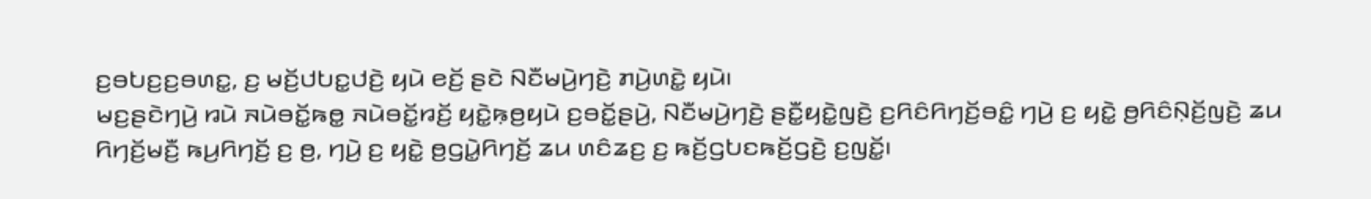ꤢ꤬ꤋꤝꤢ꤬ꤢ꤬ꤋꤛꤢ꤭, ꤢ꤬ ꤗꤢꤩ꤬ꤓꤝꤢ꤭ꤓꤢꤧ꤬ ꤟꤣꤧ ꤕꤢꤩ꤬ ꤔꤢꤧ ꤡꤢꤪꤗꤣꤧ꤬ꤚꤢꤧ꤬ ꤊꤣꤧ꤬ꤛꤢꤧ꤭ ꤟꤣꤧ꤯
ꤗꤢ꤬ꤔꤢꤧꤚꤣꤧ꤬ ꤙꤣꤧ ꤏꤣꤧꤋꤢꤩ꤭ꤒꤥ꤭ ꤏꤣꤧꤋꤢꤩ꤭ꤙꤢꤩ꤬ ꤟꤢꤧ꤭ꤒ꤫ꤥ꤬ꤟꤣꤧ ꤢ꤬ꤋꤢꤩ꤭ꤔꤣꤧ꤬, ꤡꤢꤪꤗꤣꤧ꤬ꤚꤢꤧ꤬ ꤔꤢꤪ꤭ꤟꤢꤧ꤭ꤜꤢꤧ꤬ ꤢ꤬ꤖꤢꤨꤖꤚꤢꤩ꤬ꤋꤢꤨ꤭ ꤚꤣꤧ꤬ ꤢ꤬ ꤟꤢꤧ꤭ ꤥ꤬ꤖꤢꤨꤡ꤫ꤢꤩ꤬ꤜꤢꤧ꤬ ꤘꤣ ꤖꤚꤢꤩ꤬ꤗꤢꤪ꤬ ꤒꤣ꤬ꤖꤚꤢꤩ꤬ ꤢ꤬ ꤥ꤬, ꤚꤣꤧ꤬ ꤢ꤬ ꤟꤢꤧ꤭ ꤥ꤬ꤞꤣꤧ꤭ꤖꤚꤢꤩ꤬ ꤘꤣ ꤛꤢꤨꤘꤢ꤬ ꤢ꤬ ꤒꤢꤩ꤬ꤞꤝꤢꤒꤢꤩ꤬ꤞꤢꤧ꤬ ꤢ꤬ꤜꤢꤩ꤭꤯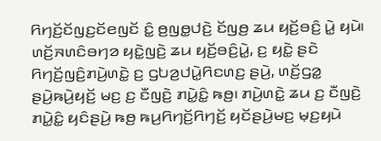ꤖꤚꤢꤩ꤬ꤢꤩꤜꤢ꤬ꤢꤩꤕꤜꤢꤩ ꤢꤨ꤭ ꤥ꤬ꤜꤥ꤭ꤓꤢꤧ꤬ ꤢꤩꤜꤥ꤬ ꤘꤣ ꤟꤢꤩ꤬ꤋꤢꤨ꤬ ꤣꤧ꤭ ꤟꤣꤧ꤯ ꤛꤢꤩ꤬ꤏꤛꤢꤨꤋꤚꤤ ꤟꤢꤧ꤭ꤜꤢꤧ꤬ ꤘꤣ ꤟꤢꤩ꤬ꤋꤢꤨ꤬ꤣꤧ꤭, ꤢ꤬ ꤟꤢꤧ꤭ ꤔꤢꤧ ꤖꤚꤢꤩ꤬ꤜꤢꤨ꤬ꤊꤣꤧ꤬ꤛꤢꤧ꤭ ꤢ꤬ ꤞꤝꤤ꤬ꤓꤣꤧ꤭ꤖꤢꤛꤢ꤬ ꤔꤣꤧ꤬, ꤛꤢꤩ꤬ꤞꤤ꤭ ꤔꤣꤧ꤬ꤒꤣꤧ꤬ꤟꤢꤩ꤬ ꤗꤢ꤬ ꤢ꤬ ꤢꤪꤜꤢꤧ꤬ ꤊꤣꤧ꤭ꤢꤨ꤭ ꤒꤥ꤬꤯ ꤊꤣꤧ꤬ꤛꤢꤧ꤭ ꤘꤣ ꤢ꤬ ꤢꤪꤜꤢꤧ꤬ ꤊꤣꤧ꤭ꤢꤨ꤭ ꤟꤢꤨꤔꤣꤧ꤬ ꤒꤥ꤬ ꤒꤣ꤬ꤖꤚꤢꤩ꤬ꤖꤚꤢꤩ꤬ ꤟꤢꤩꤔꤣꤧ꤬ꤗꤢ꤬ ꤗ꤫ꤢ꤬ꤟꤣꤧ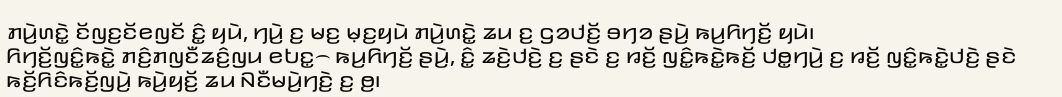ꤊꤣꤧ꤬ꤛꤢꤧ꤭ ꤢꤩꤜꤢ꤬ꤢꤩꤕꤜꤢꤩ ꤢꤨ꤭ ꤟꤣꤧ, ꤚꤣꤧ꤬ ꤢ꤬ ꤗꤢ꤬ ꤗ꤫ꤢ꤬ꤟꤣꤧ ꤊꤣꤧ꤬ꤛꤢꤧ꤭ ꤘꤣ ꤢ꤬ ꤞꤤꤓꤢꤩ꤬ ꤋꤚꤤ ꤔꤣꤧ꤬ ꤒꤣ꤬ꤖꤚꤢꤩ꤬ ꤟꤣꤧ꤯
ꤖꤚꤢꤩ꤬ꤜꤢꤨ꤭ꤒꤢꤧ꤭ ꤊꤢꤨ꤬ꤊꤜꤢꤪꤘꤢꤨ꤬ꤜꤣ ꤕꤝꤢ꤭꤮ ꤒꤣ꤬ꤖꤚꤢꤩ꤬ ꤔꤣꤧ꤬, ꤢꤨ꤭ ꤘꤢꤧ꤬ꤓꤢꤧ꤬ ꤢ꤬ ꤔꤢꤧ ꤢ꤬ ꤙꤢꤩ꤬ ꤜꤢꤨ꤭ꤒꤢꤧ꤭ꤒꤢꤩ꤬ ꤓꤥ꤭ꤚꤣꤧ꤬ ꤢ꤬ ꤙꤢꤩ꤬ ꤜꤢꤨ꤭ꤒꤢꤧ꤭ꤓꤢꤧ꤬ ꤔꤢꤧ ꤒꤢꤩ꤬ꤖꤢꤨꤒꤢꤩ꤬ꤜꤣꤧ꤬ ꤒꤣꤧ꤬ꤟꤢꤩ꤬ ꤘꤣ ꤡꤢꤪꤗꤣꤧ꤬ꤚꤢꤧ꤬ ꤢ꤬ ꤥ꤬꤯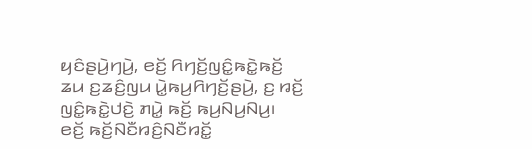ꤟꤢꤨꤔꤣꤧ꤬ꤚꤣꤧ꤬, ꤕꤢꤩ꤬ ꤖꤚꤢꤩ꤬ꤜꤢꤨ꤭ꤒꤢꤧ꤭ꤒꤢꤩ꤬ ꤘꤣ ꤢ꤬ꤘꤢꤨ꤬ꤜꤣ ꤣꤧ꤭ꤒꤣ꤬ꤖꤚꤢꤩ꤬ꤔꤣꤧ꤬, ꤢ꤬ ꤙꤢꤩ꤬ ꤜꤢꤨ꤭ꤒꤢꤧ꤭ꤓꤢꤧ꤬ ꤊꤣꤧ꤭ ꤒꤢꤩ꤬ ꤒꤣ꤬ꤡꤣ꤬ꤡꤣ꤬꤯
ꤕꤢꤩ꤬ ꤒꤢꤩ꤬ꤡꤢꤪꤙꤢꤨ꤬ꤡꤢꤪꤙꤢꤩ꤭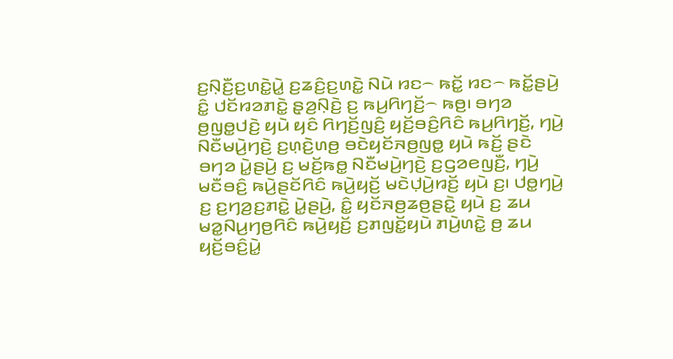ꤢ꤬ꤡ꤫ꤢꤪ꤬ꤢ꤬ꤛꤢꤧ꤭ꤣꤧ꤭ ꤢ꤬ꤘꤢꤨ꤬ꤢ꤬ꤛꤢꤧ꤭ ꤡꤣꤧ ꤙꤢ꤮ ꤒꤢꤩ꤭ ꤙꤢ꤮ ꤒꤢꤩ꤭ꤔꤣꤧ꤬ ꤢꤨ꤭ ꤓꤢꤩꤙꤤꤊꤢꤧ꤭ ꤔ꤫ꤤ꤬ꤡ꤫ꤢꤧ꤬ ꤢ꤬ ꤒꤣ꤬ꤖꤚꤢꤩ꤬꤮ ꤒꤥ꤬꤯ ꤋꤚꤤ ꤥ꤬ꤜꤥ꤭ꤓꤢꤧ꤬ ꤟꤣꤧ ꤟꤢꤨ ꤖꤚꤢꤩ꤬ꤜꤢꤨ꤬ ꤟꤢꤩ꤬ꤋꤢꤨ꤬ꤖꤢꤨ ꤒꤣ꤬ꤖꤚꤢꤩ꤬, ꤚꤣꤧ꤬ ꤡꤢꤪꤗꤣꤧ꤬ꤚꤢꤧ꤬ ꤢ꤬ꤛ꤫ꤢꤧ꤬ꤛꤥ꤬ ꤋꤢꤧꤟꤢꤩꤏꤥ꤬ꤜꤥ꤭ ꤟꤣꤧ ꤒꤢꤩ꤬ ꤔꤢꤧ ꤋꤚꤤ ꤣꤧ꤭ꤔꤣꤧ꤬ ꤢ꤬ ꤗꤢꤩ꤬ꤒꤥ꤭ ꤡꤢꤪꤗꤣꤧ꤬ꤚꤢꤧ꤬ ꤢ꤬ꤞꤤꤕꤜꤢꤪ꤬, ꤚꤣꤧ꤬ ꤗꤢꤪꤋꤢꤨ꤬ ꤒꤣꤧ꤬ꤔꤢꤩꤖꤢꤨ ꤒꤣꤧ꤬ꤟꤢꤩ꤬ ꤗꤢꤧꤓ꤫ꤣꤧ꤬ꤙꤢꤩ꤬ ꤟꤣꤧ ꤢ꤬꤯ ꤓꤥ꤭ꤚꤣꤧ꤬ ꤢ꤬ ꤢ꤬ꤚꤤ꤬ꤢ꤬ꤊꤢꤧ꤭ ꤣꤧ꤭ꤔꤣꤧ꤬, ꤢꤨ꤭ ꤟꤢꤩꤏꤥ꤬ꤘꤥ꤬ꤔꤢꤧ꤭ ꤟꤣꤧ ꤢ꤬ ꤘꤣ ꤗꤤ꤭ꤡꤣ꤬ꤚꤥ꤬ꤖꤢꤨ ꤒꤣꤧ꤬ꤟꤢꤩ꤬ ꤢ꤬ꤊꤜꤢꤩ꤭ꤟꤣꤧ ꤊꤣꤧ꤬ꤛꤢꤧ꤭ ꤥ꤬ ꤘꤣ ꤟꤢꤩ꤬ꤋꤢꤨ꤬ꤣꤧ꤭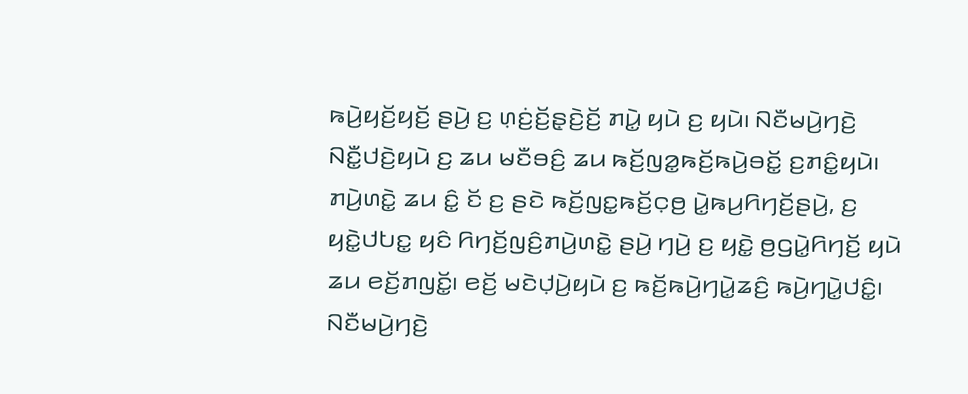ꤒꤣꤧ꤬ꤟꤢꤩ꤬ꤟꤢꤩ꤬ ꤔꤣꤧ꤬ ꤢ꤬ ꤛ꤫ꤢꤦ꤬ꤢꤩ꤬ꤔ꤫ꤢꤧ꤬ꤢꤩ꤬ ꤊꤣꤧ꤭ ꤟꤣꤧ ꤢ꤬ ꤟꤣꤧ꤯ ꤡꤢꤪꤗꤣꤧ꤬ꤚꤢꤧ꤬ ꤡꤢꤪ꤭ꤓꤢꤧ꤬ꤟꤣꤧ ꤢ꤬ ꤘꤣ ꤗꤢꤪꤋꤢꤨ꤬ ꤘꤣ ꤒꤢꤩ꤬ꤜꤤ꤭ꤒꤢꤩ꤬ꤒꤣꤧ꤬ꤋꤢꤩ꤭ ꤢ꤬ꤊꤢꤨ꤭ꤟꤣꤧ꤯
ꤊꤣꤧ꤬ꤛꤢꤧ꤭ ꤘꤣ ꤢꤨ꤭ ꤢꤩ ꤢ꤬ ꤔꤢꤧ ꤒꤢꤩ꤬ꤜꤢ꤭ꤒꤢꤩ꤬ꤍ꤫ꤥ꤬ ꤣꤧ꤭ꤒꤣ꤬ꤖꤚꤢꤩ꤬ꤔꤣꤧ꤬, ꤢ꤬ ꤟꤢꤧ꤭ꤓꤝꤢ꤭ ꤟꤢꤨ ꤖꤚꤢꤩ꤬ꤜꤢꤨ꤬ꤊꤣꤧ꤬ꤛꤢꤧ꤭ ꤔꤣꤧ꤬ ꤚꤣꤧ꤬ ꤢ꤬ ꤟꤢꤧ꤭ ꤥ꤬ꤞꤣꤧ꤭ꤖꤚꤢꤩ꤬ ꤟꤣꤧ ꤘꤣ ꤕꤢꤩ꤬ꤊꤜꤢꤩ꤭꤯ ꤕꤢꤩ꤬ ꤗꤢꤧꤓ꤫ꤣꤧ꤬ꤟꤣꤧ ꤢ꤬ ꤒꤢꤩ꤬ꤒꤣꤧ꤬ꤚꤣꤧ꤭ꤘꤢꤨ꤬ ꤒꤣꤧ꤬ꤚꤣꤧ꤭ꤓꤢꤨ꤭꤯ ꤡꤢꤪꤗꤣꤧ꤬ꤚꤢꤧ꤬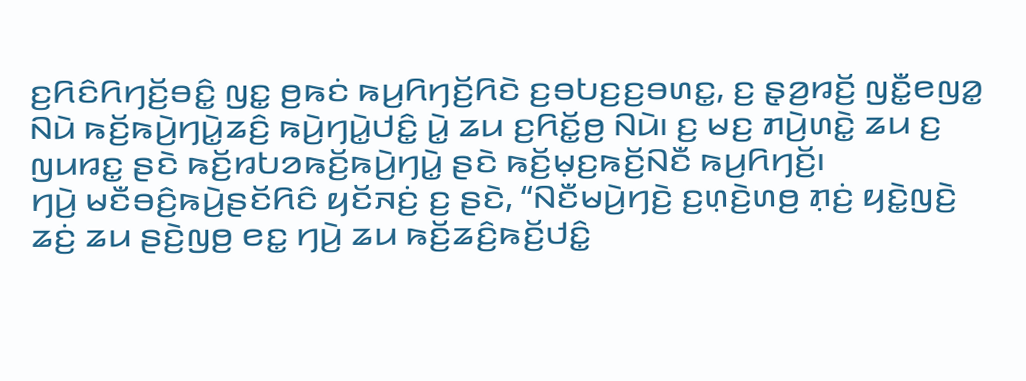ꤢ꤬ꤖꤢꤨꤖꤚꤢꤩ꤬ꤋꤢꤨ꤭ ꤜꤢ꤭ ꤥ꤬ꤒꤢꤦ ꤒꤣ꤬ꤖꤚꤢꤩ꤬ꤖꤢꤧ ꤢ꤬ꤋꤝꤢ꤬ꤢ꤬ꤋꤛꤢ꤭, ꤢ꤬ ꤔ꤫ꤤ꤬ꤙꤢꤩ꤬ ꤜꤢꤪ꤭ꤕꤜꤤ꤭ ꤡꤣꤧ ꤒꤢꤩ꤬ꤒꤣꤧ꤬ꤚꤣꤧ꤭ꤘꤢꤨ꤬ ꤒꤣꤧ꤬ꤚꤣꤧ꤭ꤓꤢꤨ꤭ ꤣꤧ꤭ ꤘꤣ ꤢ꤬ꤖꤢꤩ꤭ꤥ꤬ ꤡꤣꤧ꤯ ꤢ꤬ ꤗꤢ꤬ ꤊꤣꤧ꤬ꤛꤢꤧ꤭ ꤘꤣ ꤢ꤬ ꤜꤣꤙꤢ꤭ ꤔꤢꤧ ꤒꤢꤩ꤬ꤙꤝꤤꤒꤢꤩ꤬ꤒꤣꤧ꤬ꤚꤣꤧ꤭ ꤔꤢꤧ ꤒꤢꤩ꤬ꤗ꤫ꤢ꤬ꤒꤢꤩ꤬ꤡꤢꤪ ꤒꤣ꤬ꤖꤚꤢꤩ꤬꤯
ꤚꤣꤧ꤬ ꤗꤢꤪꤋꤢꤨ꤬ꤒꤣꤧ꤬ꤔꤢꤩꤖꤢꤨ ꤟꤢꤩꤏꤢꤦ꤬ ꤢ꤬ ꤔꤢꤧ, “ꤡꤢꤪꤗꤣꤧ꤬ꤚꤢꤧ꤬ ꤢ꤬ꤛ꤫ꤢꤧ꤬ꤛꤥ꤬ ꤊ꤫ꤢꤦ꤬ ꤟꤢꤧ꤭ꤜꤢꤧ꤬ ꤘꤢꤦ꤬ ꤘꤣ ꤔꤢꤧ꤬ꤜꤥ꤬ ꤕꤢ꤭ ꤚꤣꤧ꤬ ꤘꤣ ꤒꤢꤩ꤬ꤘꤢꤨ꤬ꤒꤢꤩ꤬ꤓꤢꤨ꤭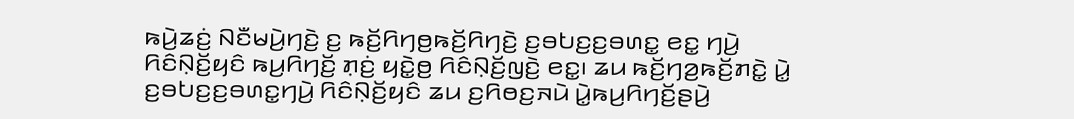ꤒꤣꤧ꤬ꤘꤢꤦ꤬ ꤡꤢꤪꤗꤣꤧ꤬ꤚꤢꤧ꤬ ꤢ꤬ ꤒꤢꤩ꤬ꤖꤚꤥ꤬ꤒꤢꤩ꤬ꤖꤚꤢꤧ꤬ ꤢ꤬ꤋꤝꤢ꤬ꤢ꤬ꤋꤛꤢ꤭ ꤕꤢ꤭ ꤚꤣꤧ꤬ ꤖꤢꤨꤡ꤫ꤢꤩ꤬ꤟꤢꤨ ꤒꤣ꤬ꤖꤚꤢꤩ꤬ ꤊ꤫ꤢꤦ꤬ ꤟꤢꤧ꤭ꤥ꤬ ꤖꤢꤨꤡ꤫ꤢꤩ꤬ꤜꤢꤧ꤬ ꤕꤢ꤭꤯ ꤘꤣ ꤒꤢꤩ꤬ꤚꤤ꤬ꤒꤢꤩ꤬ꤊꤢꤧ꤭ ꤣꤧ꤭ ꤢ꤬ꤋꤝꤢ꤬ꤢ꤬ꤋꤛꤢ꤭ꤚꤣꤧ꤬ ꤖꤢꤨꤡ꤫ꤢꤩ꤬ꤟꤢꤨ ꤘꤣ ꤢ꤬ꤖꤥꤢ꤬ꤏꤣꤧ ꤣꤧ꤭ꤒꤣ꤬ꤖꤚꤢꤩ꤬ꤔꤣꤧ꤬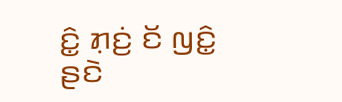ꤢꤨ꤭ ꤊ꤫ꤢꤦ꤬ ꤢꤩ ꤜꤢꤨ꤭ ꤔꤢꤧ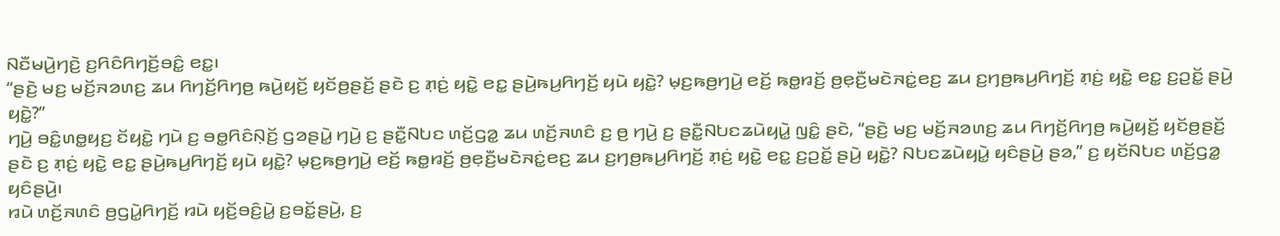ꤡꤢꤪꤗꤣꤧ꤬ꤚꤢꤧ꤬ ꤢ꤬ꤖꤢꤨꤖꤚꤢꤩ꤬ꤋꤢꤨ꤭ ꤕꤢ꤭꤯
“ꤔꤢꤧ꤬ ꤗꤢ꤬ ꤗꤢꤩ꤬ꤏꤤꤛꤢ꤬ ꤘꤣ ꤖꤚꤢꤩ꤬ꤖꤚꤥ꤬ ꤒꤣꤧ꤬ꤟꤢꤩ꤬ ꤟꤢꤩꤥ꤬ꤔꤢꤩ꤬ ꤔꤢꤧ ꤢ꤬ ꤊ꤫ꤢꤦ꤬ ꤟꤢꤧ꤭ ꤕꤢ꤭ ꤔꤣꤧ꤬ꤒꤣ꤬ꤖꤚꤢꤩ꤬ ꤟꤣꤧ ꤟꤢꤧ꤭? ꤗ꤫ꤢ꤬ꤒꤥ꤬ꤚꤣꤧ꤬ ꤕꤢꤩ꤬ ꤒꤥ꤭ꤙꤢꤩ꤬ ꤥ꤬ꤕ꤫ꤢꤪ꤬ꤗꤢꤧꤏꤢꤦ꤭ꤕꤢ꤬ ꤘꤣ ꤢ꤬ꤚꤥ꤬ꤒꤣ꤬ꤖꤚꤢꤩ꤬ ꤊ꤫ꤢꤦ꤬ ꤟꤢꤧ꤭ ꤕꤢ꤭ ꤢ꤬ꤑꤢꤩ꤭ ꤔꤣꤧ꤬ ꤟꤢꤧ꤭?”
ꤚꤣꤧ꤬ ꤋꤢꤨ꤭ꤛꤥ꤭ꤟꤢ꤬ ꤢꤩꤟꤢꤧ꤭ ꤚꤣꤧ ꤢ꤬ ꤋꤥ꤭ꤖꤢꤨꤡ꤫ꤢꤩ꤬ ꤞꤤꤔꤣꤧ꤭ ꤚꤣꤧ꤬ ꤢ꤬ ꤔꤢꤪ꤭ꤡꤝꤢ ꤛꤢꤩ꤬ꤞꤤ꤭ ꤘꤣ ꤛꤢꤩ꤬ꤏꤛꤢꤨ ꤢ꤬ ꤥ꤬ ꤚꤣꤧ꤬ ꤢ꤬ ꤔꤢꤪ꤭ꤡꤝꤢꤘꤣꤧꤟꤣꤧ꤭ ꤜꤢꤨ꤭ ꤔꤢꤧ, “ꤔꤢꤧ꤬ ꤗꤢ꤬ ꤗꤢꤩ꤬ꤏꤤꤛꤢ꤬ ꤘꤣ ꤖꤚꤢꤩ꤬ꤖꤚꤥ꤬ ꤒꤣꤧ꤬ꤟꤢꤩ꤬ ꤟꤢꤩꤥ꤬ꤔꤢꤩ꤬ ꤔꤢꤧ ꤢ꤬ ꤊ꤫ꤢꤦ꤬ ꤟꤢꤧ꤭ ꤕꤢ꤭ ꤔꤣꤧ꤬ꤒꤣ꤬ꤖꤚꤢꤩ꤬ ꤟꤣꤧ ꤟꤢꤧ꤭? ꤗ꤫ꤢ꤬ꤒꤥ꤬ꤚꤣꤧ꤬ ꤕꤢꤩ꤬ ꤒꤥ꤭ꤙꤢꤩ꤬ ꤥ꤬ꤕ꤫ꤢꤪ꤬ꤗꤢꤧꤏꤢꤦ꤭ꤕꤢ꤬ ꤘꤣ ꤢ꤬ꤚꤥ꤬ꤒꤣ꤬ꤖꤚꤢꤩ꤬ ꤊ꤫ꤢꤦ꤬ ꤟꤢꤧ꤭ ꤕꤢ꤭ ꤢ꤬ꤑꤢꤩ꤭ ꤔꤣꤧ꤬ ꤟꤢꤧ꤭? ꤡꤝꤢꤘꤣꤧꤟꤣꤧ꤭ ꤟꤢꤨꤔꤣꤧ꤬ ꤔꤤ,” ꤢ꤬ ꤟꤢꤩꤡꤝꤢ ꤛꤢꤩ꤬ꤞꤤ꤭ ꤟꤢꤨꤔꤣꤧ꤬꤯
ꤙꤣꤧ ꤛꤢꤩ꤬ꤏꤛꤢꤨ ꤥ꤬ꤞꤣꤧ꤭ꤖꤚꤢꤩ꤬ ꤙꤣꤧ ꤟꤢꤩ꤬ꤋꤢꤨ꤬ꤣꤧ꤭ ꤢ꤬ꤋꤢꤩ꤭ꤔꤣꤧ꤬, ꤢ꤬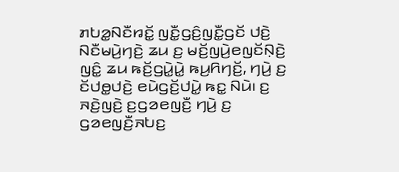ꤊꤝꤤ꤭ꤡꤢꤪꤙꤢꤩ꤭ ꤜꤢꤪ꤭ꤞꤢꤨ꤬ꤜꤢꤪ꤭ꤞꤢꤩ ꤓꤢꤧ꤬ ꤡꤢꤪꤗꤣꤧ꤬ꤚꤢꤧ꤬ ꤘꤣ ꤢ꤬ ꤗꤢꤩ꤬ꤜꤣꤧ꤬ꤕꤜꤢꤩꤡ꤫ꤢꤧ꤬ ꤜꤢꤨ꤭ ꤘꤣ ꤒꤢꤩ꤬ꤞꤣꤧ꤭ꤣꤧ꤭ ꤒꤣ꤬ꤖꤚꤢꤩ꤬, ꤚꤣꤧ꤬ ꤢ꤬ ꤢꤩꤓꤥ꤭ꤓꤢꤧ꤬ ꤕꤣꤧꤞꤢꤩ꤬ꤓꤣꤧ꤭ ꤒꤢ꤭ ꤡꤣꤧ꤯ ꤢ꤬ ꤏꤢꤧ꤬ꤜꤢꤧ꤬ ꤢ꤬ꤞꤤꤕꤜꤢꤪ꤬ ꤚꤣꤧ꤬ ꤢ꤬ ꤞꤤꤕꤜꤢꤪ꤬ꤏꤝꤢ꤬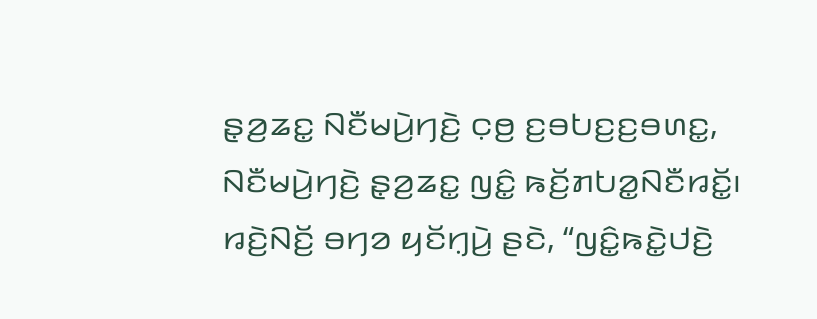ꤔ꤫ꤤ꤬ꤘꤢ꤭ ꤡꤢꤪꤗꤣꤧ꤬ꤚꤢꤧ꤬ ꤍ꤫ꤥ꤬ ꤢ꤬ꤋꤝꤢ꤬ꤢ꤬ꤋꤛꤢ꤭, ꤡꤢꤪꤗꤣꤧ꤬ꤚꤢꤧ꤬ ꤔ꤫ꤤ꤬ꤘꤢ꤭ ꤜꤢꤨ꤭ ꤒꤢꤩ꤬ꤊꤝꤤ꤭ꤡꤢꤪꤙꤢꤩ꤭꤯
ꤙꤢꤧ꤬ꤡꤢꤩ꤬ ꤋꤚꤤ ꤟꤢꤩꤚ꤫ꤣꤧ꤬ ꤔꤢꤧ, “ꤜꤢꤨ꤭ꤒꤢꤧ꤭ꤓꤢꤧ꤬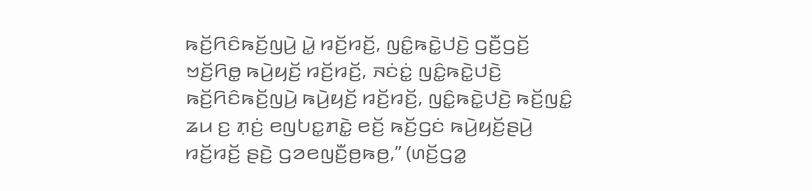ꤒꤢꤩ꤬ꤖꤢꤨꤒꤢꤩ꤬ꤜꤣꤧ꤬ ꤣꤧ꤭ ꤙꤢꤩ꤬ꤙꤢꤩ꤬, ꤜꤢꤨ꤭ꤒꤢꤧ꤭ꤓꤢꤧ꤬ ꤞꤢꤪ꤬ꤞꤢꤩ꤬ ꤠꤢꤩ꤬ꤖꤥ꤭ ꤒꤣꤧ꤬ꤟꤢꤩ꤬ ꤙꤢꤩ꤬ꤙꤢꤩ꤬, ꤏꤢꤦꤢꤦ꤭ ꤜꤢꤨ꤭ꤒꤢꤧ꤭ꤓꤢꤧ꤬ ꤒꤢꤩ꤬ꤖꤢꤨꤒꤢꤩ꤬ꤜꤣꤧ꤬ ꤒꤣꤧ꤬ꤟꤢꤩ꤬ ꤙꤢꤩ꤬ꤙꤢꤩ꤬, ꤜꤢꤨ꤭ꤒꤢꤧ꤭ꤓꤢꤧ꤬ ꤒꤢꤩ꤬ꤜꤢꤨ꤭ ꤘꤣ ꤢ꤬ ꤊ꤫ꤢꤦ꤬ ꤕꤜꤝꤢ꤭ꤊꤢꤧ꤭ ꤕꤢꤩ꤬ ꤒꤢꤩ꤬ꤞꤢꤦ ꤒꤣꤧ꤬ꤟꤢꤩ꤬ꤔꤣꤧ꤬ ꤙꤢꤩ꤬ꤙꤢꤩ꤬ ꤔꤢꤧ꤬ ꤞꤤꤕꤜꤢꤪ꤬ꤥ꤬ꤒꤥ꤬,” (ꤛꤢꤩ꤬ꤞꤤ꤭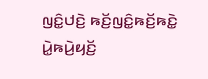ꤜꤢꤨ꤭ꤓꤢꤧ꤬ ꤒꤢꤩ꤬ꤜꤢꤨ꤭ꤒꤢꤩ꤬ꤒꤢꤧ꤭ ꤣꤧ꤭ꤒꤣꤧ꤬ꤟꤢꤩ꤬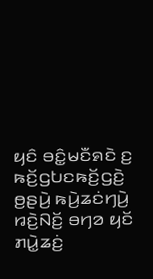ꤟꤢꤨ ꤋꤢꤨ꤭ꤗꤢꤪꤎꤢꤧ ꤢ꤬ ꤒꤢꤩ꤬ꤞꤝꤢꤒꤢꤩ꤬ꤞꤢꤧ꤬ ꤥ꤬ꤔꤣꤧ꤬ ꤒꤣꤧ꤬ꤘꤢꤦꤚꤣꤧ꤬ ꤙꤢꤧ꤬ꤡꤢꤩ꤬ ꤋꤚꤤ ꤟꤢꤩ ꤊꤣꤧ꤭ꤘꤢꤦ꤬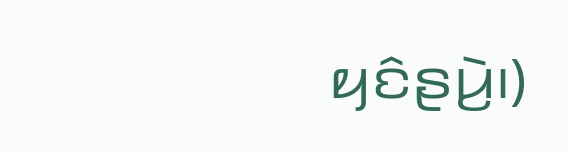ꤟꤢꤨꤔꤣꤧ꤬꤯)